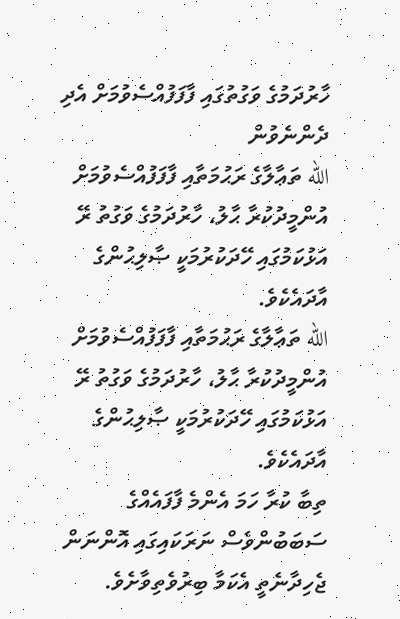ހާރުދަމުގެ ވަގުތުގައި ފާފަފުއްސެވުމަށް އެދި ދެންނެވުން
الله ތަޢާލާގެ ރަޙުމަތާއި ފާފަފުއްސެވުމަށް އުންމީދުކުރާ ޙާލު، ހާރުދަމުގެ ވަގުތު ރޭ އަޅުކަމުގައި ހޭދަކުރުމަކީ ޞާލިޙުންގެ އާދައެކެވެ.
الله ތަޢާލާގެ ރަޙުމަތާއި ފާފަފުއްސެވުމަށް އުންމީދުކުރާ ޙާލު، ހާރުދަމުގެ ވަގުތު ރޭ އަޅުކަމުގައި ހޭދަކުރުމަކީ ޞާލިޙުންގެ އާދައެކެވެ.
ތިބާ ކުރާ ހަމަ އެންމެ ފާފައެއްގެ ސަބަބުންވެސް ނަރަކައިގައި އޮންނަން ޖެހިދާނެތީ އެކަމާ ބިރުވެތިވާށެވެ.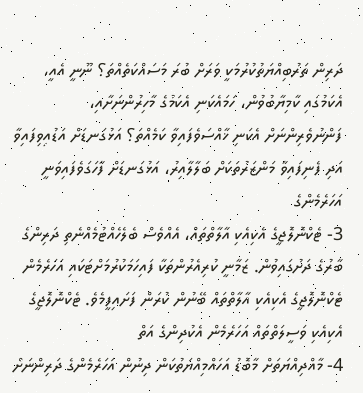ދަރިން ތަރުބިއްޔަތުކުރުމަކީ ވަރަށް ބުރަ މަސައްކަތެއްތަ؟ ނޫނީ އެއީ، އެކަމުގައި ކާމިޔާބުވުން، ހަމައެކަނި އެކަމުގެ މާހިރުންނަށާއި، ފަންނުވެރިންނަށް އެކަނި ޚާއްސަވެފައިވާ ކަމެއްތަ؟ އަޅުގަނޑަށް އަޑުއިވިފައިވާ އަދި ފެނިފައިވާ މަންޒަރުތަކަށް ބަލާލާއިރު، އަޅުގަނޑަށް ފާހަގަވެފައިވަނީ އަހަރެމެންގެ
3- ޓެކްނޮލޮޖީގެ އެކިއެކި އާލާތްތައް، އެއްވެސް ބެލެހެއްޓުމެއްނެތި ދަރިންގެ ބާރުގެ ދަށުގައިވުން. ޒަމާނީ ކުރިއެރުންތަކާ ފައިހަމަކުރުމަށްޓަކައި އަހަރެމެން ޓެކްނޮލޮޖީގެ އެކިއެކި އާލާތްތައް ބޭނުން ކުރަން ފަށައިފީމެވެ. ޓެކްނޮލޮޖީގެ އެކިއެކި ވަސީލަތްތައް އަހަރެމެން އެކުދިންގެ އަތް
4- މާއްދިއްޔަތަށް މާބޮޑު އަހައްމިއްޔަތުކަން ދިނުން އަހަރެމެންގެ ދަރިންނަށް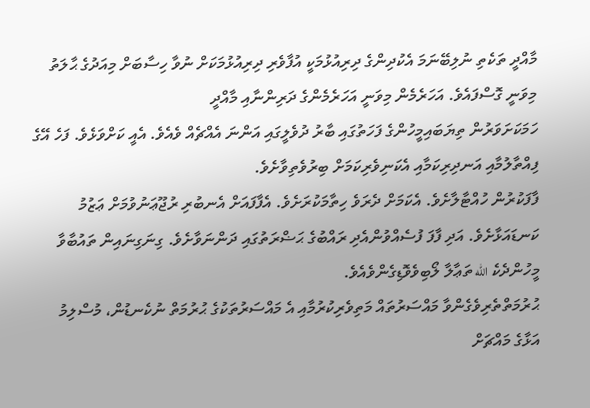މާއްދީ ތަކެތި ނުލިބޭނަމަ އެކުދިންގެ ދިރިއުޅުމަކީ އުފާވެރި ދިރިއުޅުމަކަށް ނުވާ ހިސާބަށް މިއަދުގެ ޙާލަތު މިވަނީ ގޮސްފައެވެ. އަހަރެމެން މިވަނީ އަހަރެމެންގެ ދަރިންނާއި މާއްދީ
ހަމަކަށަވަރުން ތިޔަބައިމީހުންގެ ފަހަތުގައި ބާރު ދުވެލީގައި އަންނަ އެއްޗެއް ވެއެވެ. އެއީ ކަށްވަޅެވެ. ފަހެ އޭގެ ފިއްތާލުމާއި އަނދިރިކަމާއި އެކަނިވެރިކަމަށް ބިރުވެތިވާށެވެ.
ފާފަކުރުން ހުއްޓާލާށެވެ. އެކަމަށް ދެރަވެ ހިތާމަކުރަށެވެ. އެފާފައަށް އެނބުރި ރުޖޫޢަނުވުމަށް ޢަޒުމު ކަނޑައަޅާށެވެ. އަދި ފާފަ ފުސެއްވުންއެދި ރައްބުގެ ޙަޟްރަތުގައި ދަންނަވާށެވެ. ގިނަގިނައިން ތައުބާވާ މީހުންދެކެ الله ތަޢާލާ ލޯބިވެވޮޑިގެންވެއެވެ.
ޙުރުމަތްތެރިވެގެންވާ މައްސަރުތައް މަތިވެރިކުރުމާއި އެ މައްސަރުތަކުގެ ޙުރުމަތް ނުކެނޑުން، މުސްލިމު އަޅާގެ މައްޗަށް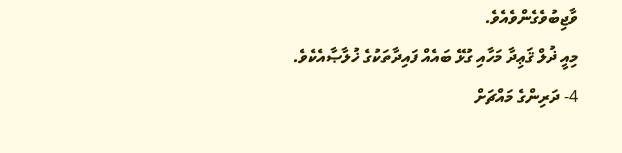ވާޖިބުވެގެންވެއެވެ.
މިއީ ޛުލް ޤަޢިދާ މަހާއި ގުޅޭ ބައެއް ފައިދާތަކުގެ ޚުލާޞާއެކެވެ.
4- ދަރިންގެ މައްޗަށް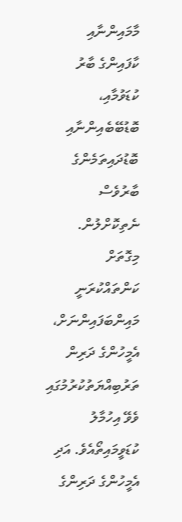މާމައިންނާއި ކާފައިންގެ ބާރު ކުޑަވުމާއި، ބޮޑުބޭބެއިންނާއި ބޮޑުދައިތަމެންގެ ބާރުވެސް ނެތިކޮށްލުން. މިގޮތަށް ކަންތައްކުރަނީ މައިންބަފައިންނަށް، އެމީހުންގެ ދަރިން ތަރުބިއްޔަތުކުރުމުގައި ވެވޭ އިހުމާލު ކުޑަވީމައިތޯއެވެ. އަދި އެމީހުންގެ ދަރިންގެ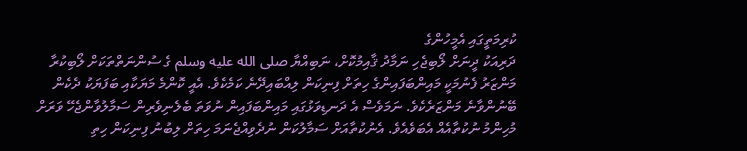ކުރިމަތީގައި އެމީހުންގެ
ދަރިއަކު ދީނަށް ލޯބިޖެހި ނަމާދު ޤާއިމުކޮށް، ނަބިއްޔާ صلى الله عليه وسلم ގެ ސުންނަތްތަކަށް ލޯބިކުރާ މަންޒަރު ފެނުމަކީ މައިންބަފައިންގެ ހިތަށް ފިނިކަން ލިއްބައިދޭނެ ކަމެކެވެ. އެއީ ކޮންމެ މަޔަކާއި ބަފަޔަކު ދެކެން ބޭނުންވާނެ މަންޒަރެކެވެ. ނަމަވެސް އެ ދަނޑިވަޅުގައި މައިންބަފައިން ނުވަތަ ބެލެނިވެރިން ސަމާލުވާންޖެހޭ ވަރަށް މުހިންމު ނުކުތާއެއް އެބަވެއެވެ. އެނުކުތާއަށް ސަމާލުކަން ނުދެވިއްޖެނަމަ ހިތަށް ލިބުނު ފިނިކަން ހިތި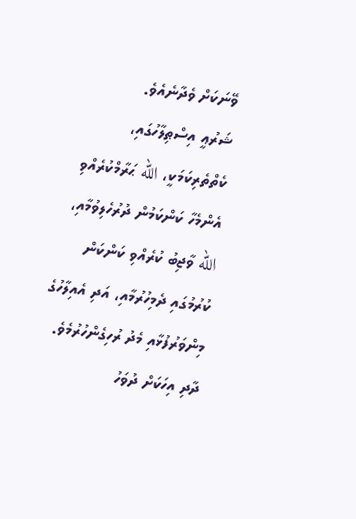ވޭނަކަށް ވެދާނެއެވެ.
ޝަރުޢީ އިސްޠިލާހުގައި، ކެތްތެރިކަމަކީ، الله ޙަރާމްކުރެއްވި އެންމެހާ ކަންކަމުން ދުރުހެލިވުމާއި، الله ވާޖިބު ކުރެއްވި ކަންކަން ކުރުމުގައި ދެމިހުރުމާއި، އަދި އެއިލާހުގެ މިންވަރުފުޅާއި މެދު ރުހިގެންހުރުމެވެ.
ދާދި އިހަކަށް ދުވަހު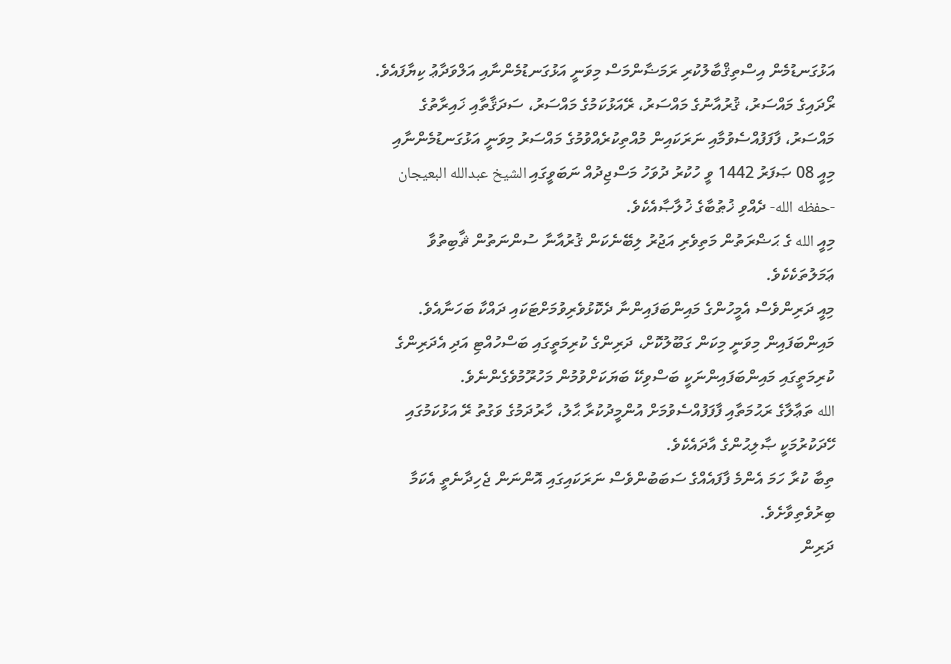އަޅުގަނޑުމެން އިސްތިޤްބާލުކުރި ރަމަޟާންމަސް މިވަނީ އަޅުގަނޑުމެންނާއި އަލްވަދާޢު ކިޔާފައެވެ. ރޯދައިގެ މައްސަރު، ޤުރުއާނުގެ މައްސަރު، ރޭއަޅުކަމުގެ މައްސަރު، ސަދަޤާތާއި ޚައިރާތުގެ މައްސަރު، ފާފަފުއްސެވުމާއި ނަރަކައިން މުއްތިކުރެއްވުމުގެ މައްސަރު މިވަނީ އަޅުގަނޑުމެންނާއި
މިއީ 08 ޞަފަރު 1442 ވީ ހުކުރު ދުވަހު މަސްޖިދުއް ނަބަވީގައި الشيخ عبدالله البعيجان -حفظه الله- ދެއްވި ޚުޠުބާގެ ޚުލާޞާއެކެވެ.
މިއީ الله ގެ ޙަޟްރަތުން މަތިވެރި އަޖުރު ލިބޭނެކަން ޤުރުއާނާ ސުންނަތުން ޘާބިތުވާ ޢަމަލުތަކެކެވެ.
މިއީ ދަރިންވެސް އެމީހުންގެ މައިންބަފައިންނާ ދެކޮޅުވެރިވުމަށްޓަކައި ދައްކާ ބަހަނާއެވެ. މައިންބަފައިން މިވަނީ މިކަން ގަބޫލުކޮށް، ދަރިންގެ ކުރިމަތީގައި ބަސްހުއްޓި އަދި އެދަރިންގެ ކުރިމަތީގައި މައިންބަފައިންނަކީ ބަސްވިކޭ ބަޔަކަށްވުމުން މަހުރޫމުވެގެންނެވެ.
الله ތަޢާލާގެ ރަޙުމަތާއި ފާފަފުއްސެވުމަށް އުންމީދުކުރާ ޙާލު، ހާރުދަމުގެ ވަގުތު ރޭ އަޅުކަމުގައި ހޭދަކުރުމަކީ ޞާލިޙުންގެ އާދައެކެވެ.
ތިބާ ކުރާ ހަމަ އެންމެ ފާފައެއްގެ ސަބަބުންވެސް ނަރަކައިގައި އޮންނަން ޖެހިދާނެތީ އެކަމާ ބިރުވެތިވާށެވެ.
ދަރިން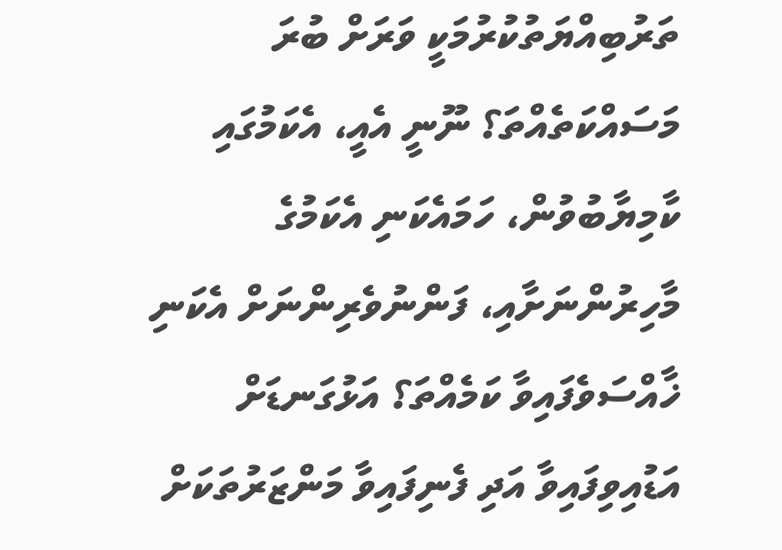ތަރުބިއްޔަތުކުރުމަކީ ވަރަށް ބުރަ މަސައްކަތެއްތަ؟ ނޫނީ އެއީ، އެކަމުގައި ކާމިޔާބުވުން، ހަމައެކަނި އެކަމުގެ މާހިރުންނަށާއި، ފަންނުވެރިންނަށް އެކަނި ޚާއްސަވެފައިވާ ކަމެއްތަ؟ އަޅުގަނޑަށް އަޑުއިވިފައިވާ އަދި ފެނިފައިވާ މަންޒަރުތަކަށް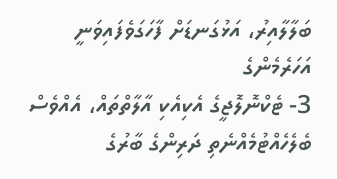ބަލާލާއިރު، އަޅުގަނޑަށް ފާހަގަވެފައިވަނީ އަހަރެމެންގެ
3- ޓެކްނޮލޮޖީގެ އެކިއެކި އާލާތްތައް، އެއްވެސް ބެލެހެއްޓުމެއްނެތި ދަރިންގެ ބާރުގެ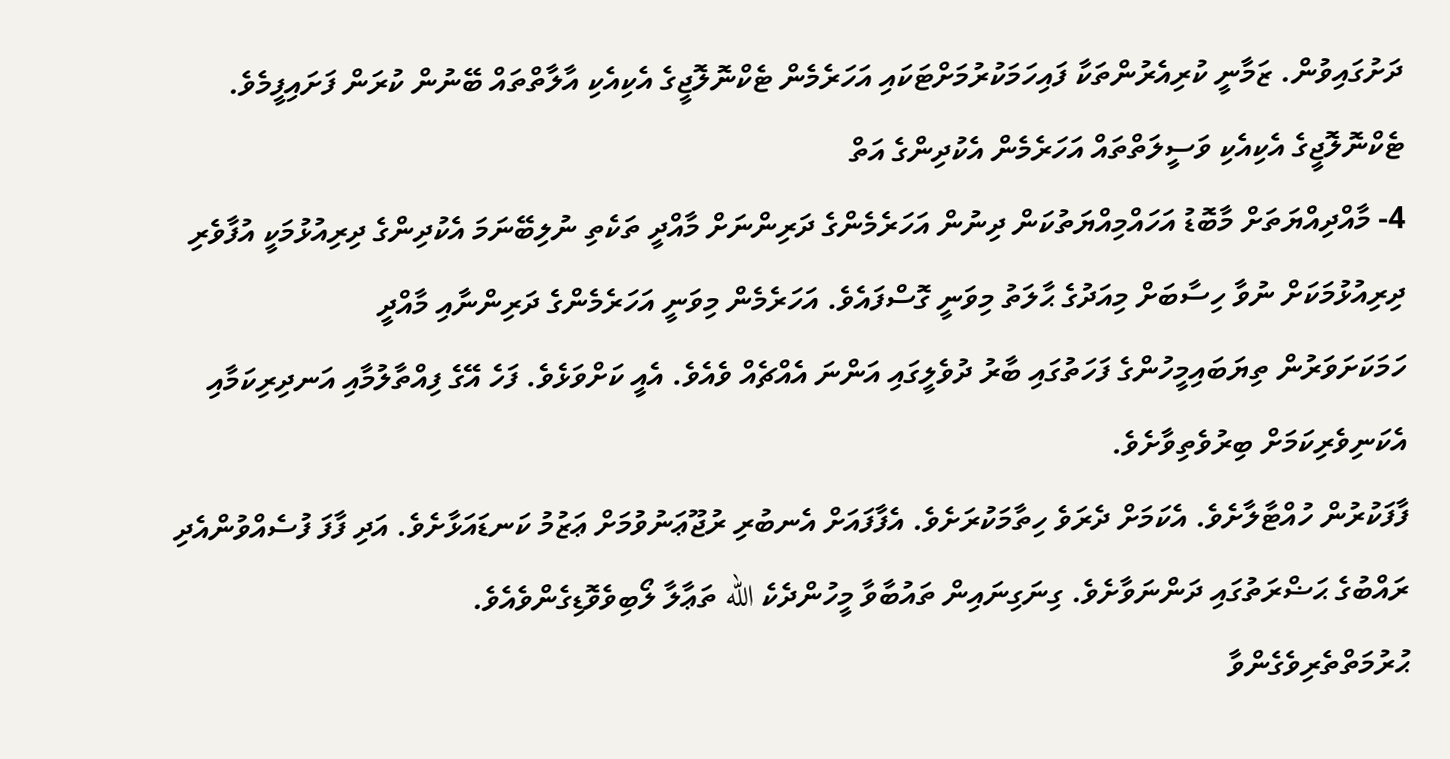ދަށުގައިވުން. ޒަމާނީ ކުރިއެރުންތަކާ ފައިހަމަކުރުމަށްޓަކައި އަހަރެމެން ޓެކްނޮލޮޖީގެ އެކިއެކި އާލާތްތައް ބޭނުން ކުރަން ފަށައިފީމެވެ. ޓެކްނޮލޮޖީގެ އެކިއެކި ވަސީލަތްތައް އަހަރެމެން އެކުދިންގެ އަތް
4- މާއްދިއްޔަތަށް މާބޮޑު އަހައްމިއްޔަތުކަން ދިނުން އަހަރެމެންގެ ދަރިންނަށް މާއްދީ ތަކެތި ނުލިބޭނަމަ އެކުދިންގެ ދިރިއުޅުމަކީ އުފާވެރި ދިރިއުޅުމަކަށް ނުވާ ހިސާބަށް މިއަދުގެ ޙާލަތު މިވަނީ ގޮސްފައެވެ. އަހަރެމެން މިވަނީ އަހަރެމެންގެ ދަރިންނާއި މާއްދީ
ހަމަކަށަވަރުން ތިޔަބައިމީހުންގެ ފަހަތުގައި ބާރު ދުވެލީގައި އަންނަ އެއްޗެއް ވެއެވެ. އެއީ ކަށްވަޅެވެ. ފަހެ އޭގެ ފިއްތާލުމާއި އަނދިރިކަމާއި އެކަނިވެރިކަމަށް ބިރުވެތިވާށެވެ.
ފާފަކުރުން ހުއްޓާލާށެވެ. އެކަމަށް ދެރަވެ ހިތާމަކުރަށެވެ. އެފާފައަށް އެނބުރި ރުޖޫޢަނުވުމަށް ޢަޒުމު ކަނޑައަޅާށެވެ. އަދި ފާފަ ފުސެއްވުންއެދި ރައްބުގެ ޙަޟްރަތުގައި ދަންނަވާށެވެ. ގިނަގިނައިން ތައުބާވާ މީހުންދެކެ الله ތަޢާލާ ލޯބިވެވޮޑިގެންވެއެވެ.
ޙުރުމަތްތެރިވެގެންވާ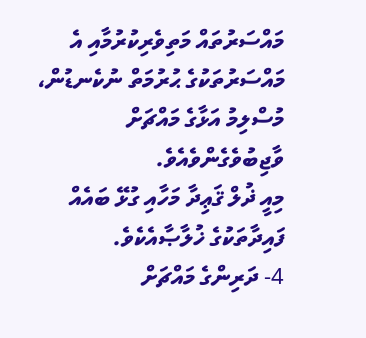މައްސަރުތައް މަތިވެރިކުރުމާއި އެ މައްސަރުތަކުގެ ޙުރުމަތް ނުކެނޑުން، މުސްލިމު އަޅާގެ މައްޗަށް ވާޖިބުވެގެންވެއެވެ.
މިއީ ޛުލް ޤަޢިދާ މަހާއި ގުޅޭ ބައެއް ފައިދާތަކުގެ ޚުލާޞާއެކެވެ.
4- ދަރިންގެ މައްޗަށް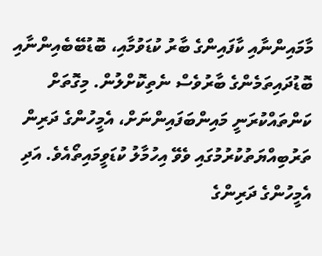މާމައިންނާއި ކާފައިންގެ ބާރު ކުޑަވުމާއި، ބޮޑުބޭބެއިންނާއި ބޮޑުދައިތަމެންގެ ބާރުވެސް ނެތިކޮށްލުން. މިގޮތަށް ކަންތައްކުރަނީ މައިންބަފައިންނަށް، އެމީހުންގެ ދަރިން ތަރުބިއްޔަތުކުރުމުގައި ވެވޭ އިހުމާލު ކުޑަވީމައިތޯއެވެ. އަދި އެމީހުންގެ ދަރިންގެ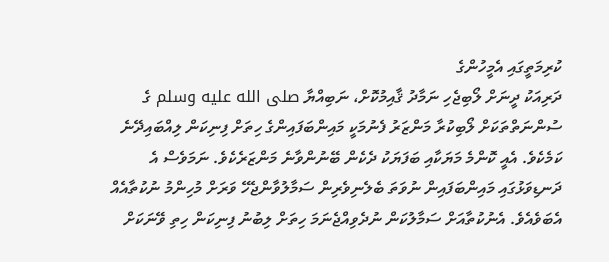ކުރިމަތީގައި އެމީހުންގެ
ދަރިއަކު ދީނަށް ލޯބިޖެހި ނަމާދު ޤާއިމުކޮށް، ނަބިއްޔާ صلى الله عليه وسلم ގެ ސުންނަތްތަކަށް ލޯބިކުރާ މަންޒަރު ފެނުމަކީ މައިންބަފައިންގެ ހިތަށް ފިނިކަން ލިއްބައިދޭނެ ކަމެކެވެ. އެއީ ކޮންމެ މަޔަކާއި ބަފަޔަކު ދެކެން ބޭނުންވާނެ މަންޒަރެކެވެ. ނަމަވެސް އެ ދަނޑިވަޅުގައި މައިންބަފައިން ނުވަތަ ބެލެނިވެރިން ސަމާލުވާންޖެހޭ ވަރަށް މުހިންމު ނުކުތާއެއް އެބަވެއެވެ. އެނުކުތާއަށް ސަމާލުކަން ނުދެވިއްޖެނަމަ ހިތަށް ލިބުނު ފިނިކަން ހިތި ވޭނަކަށް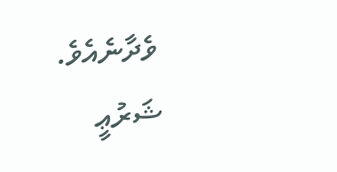ވެދާނެއެވެ.
ޝަރުޢީ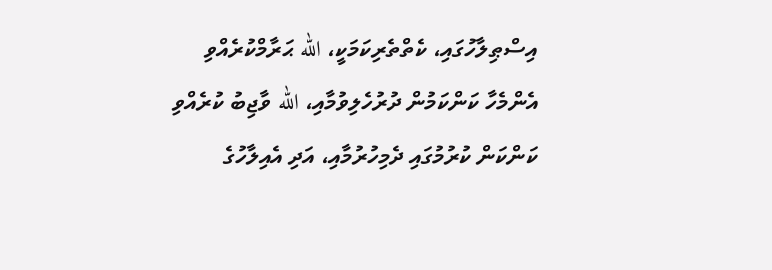އިސްޠިލާހުގައި، ކެތްތެރިކަމަކީ، الله ޙަރާމްކުރެއްވި އެންމެހާ ކަންކަމުން ދުރުހެލިވުމާއި، الله ވާޖިބު ކުރެއްވި ކަންކަން ކުރުމުގައި ދެމިހުރުމާއި، އަދި އެއިލާހުގެ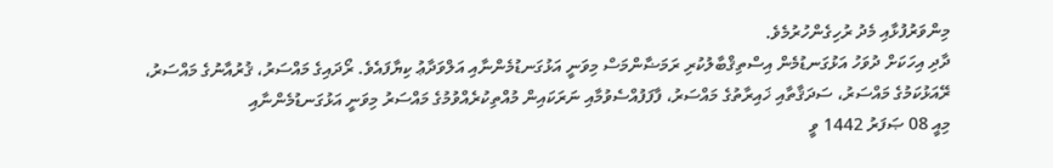މިންވަރުފުޅާއި މެދު ރުހިގެންހުރުމެވެ.
ދާދި އިހަކަށް ދުވަހު އަޅުގަނޑުމެން އިސްތިޤްބާލުކުރި ރަމަޟާންމަސް މިވަނީ އަޅުގަނޑުމެންނާއި އަލްވަދާޢު ކިޔާފައެވެ. ރޯދައިގެ މައްސަރު، ޤުރުއާނުގެ މައްސަރު، ރޭއަޅުކަމުގެ މައްސަރު، ސަދަޤާތާއި ޚައިރާތުގެ މައްސަރު، ފާފަފުއްސެވުމާއި ނަރަކައިން މުއްތިކުރެއްވުމުގެ މައްސަރު މިވަނީ އަޅުގަނޑުމެންނާއި
މިއީ 08 ޞަފަރު 1442 ވީ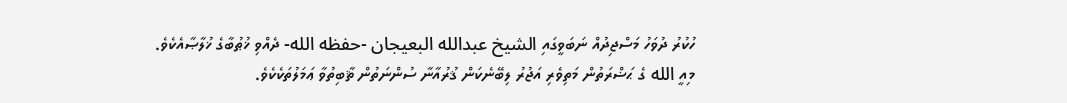ހުކުރު ދުވަހު މަސްޖިދުއް ނަބަވީގައި الشيخ عبدالله البعيجان -حفظه الله- ދެއްވި ޚުޠުބާގެ ޚުލާޞާއެކެވެ.
މިއީ الله ގެ ޙަޟްރަތުން މަތިވެރި އަޖުރު ލިބޭނެކަން ޤުރުއާނާ ސުންނަތުން ޘާބިތުވާ ޢަމަލުތަކެކެވެ.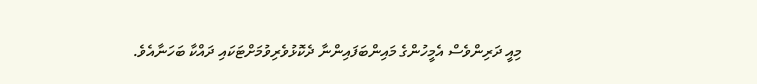މިއީ ދަރިންވެސް އެމީހުންގެ މައިންބަފައިންނާ ދެކޮޅުވެރިވުމަށްޓަކައި ދައްކާ ބަހަނާއެވެ.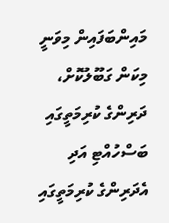މައިންބަފައިން މިވަނީ މިކަން ގަބޫލުކޮށް، ދަރިންގެ ކުރިމަތީގައި ބަސްހުއްޓި އަދި އެދަރިންގެ ކުރިމަތީގައި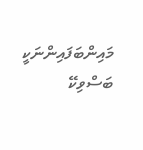މައިންބަފައިންނަކީ ބަސްވިކޭ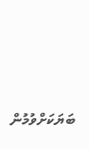ބަޔަކަށްވުމުން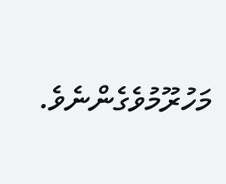މަހުރޫމުވެގެންނެވެ.